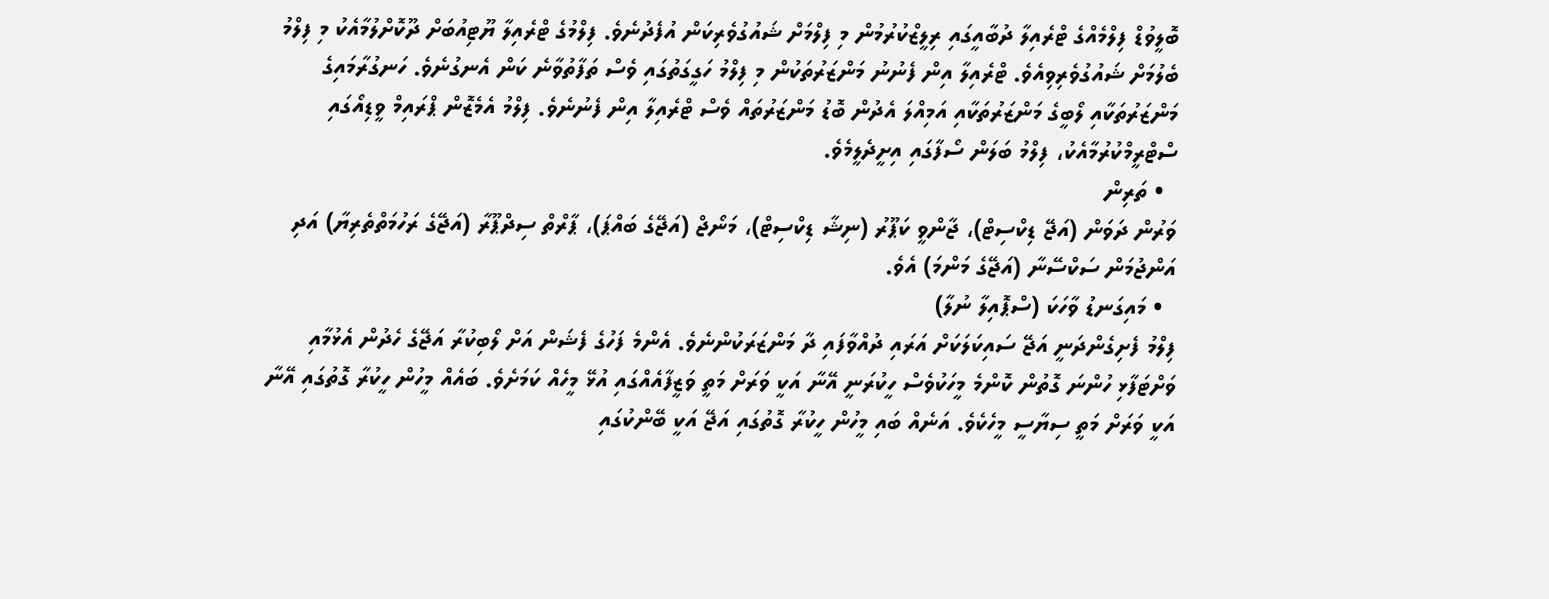ބޮލީވުޑް ފިލްމެއްގެ ޓްރެއިލާ ދުބާއީގައި ރިލީޒްކުރުމުން މި ފިލްމަށް ޝައުގުވެރިކަން އުފެދުނެވެ. ފިލްމުގެ ޓްރެއިލާ ޔޫޓިއުބަށް ދޫކޮށްލުމާއެކު މި ފިލްމު ބެލުމަށް ޝައުގުވެރިވިއެވެ. ޓްރެއިލާ އިން ފެނުނު މަންޒަރުތަކުން މި ފިލްމު ހަގީގަތުގައި ވެސް ތަފާތުވާނެ ކަން އެނގުނެވެ. ހަނގުރާމައިގެ މަންޒަރުތަކާއި ލޯބީގެ މަންޒަރުތަކާއި އަމިއްލަ އެދުން ބޮޑު މަންޒަރުތައް ވެސް ޓްރެއިލާ އިން ފެނުނެވެ. ފިލްމު އެމެޒޮން ޕްރައިމް ވީޑިއޯގައި ސްޓްރީމްކުރުމާއެކު، ފިލްމު ބަލަން ސޯފާގައި އިށީދެލީމެވެ.
  • ތަރިން
ވަރުން ދަވަން (އަޖޭ ޑިކްސިޓް)، ޖާންވީ ކަޕޫރު (ނިޝާ ޑިކްސިޓް)، މަނޯޖް (އަޖޭގެ ބައްޕަ)، ޕާރްތް ސިދްޕޫރާ (އަޖޭގެ ރަހުމަތްތެރިޔާ) އަދި އަންޖުމަން ސަކްސޭނާ (އަޖޭގެ މަންމަ) އެވެ.
  • މައިގަނޑު ވާހަކަ (ސްޕޮއިލާ ނުލާ)
ފިލްމު ފެށިގެންދަނީ އަޖޭ ސައިކަލަކަށް އަރައި ދުއްވާފައި ދާ މަންޒަރަކުންނެވެ. އެންމެ ފަހުގެ ފެޝަން އަށް ލޯބިކުރާ އަޖޭގެ ހެދުން އެޅުމާއި ވަށްޓަފާޅި ހުންނަ ގޮތުން ކޮންމެ މީހަކުވެސް ހީކުރަނީ އޭނާ އަކީ ވަރަށް މަތީ ވަޒީފާއެއްގައި އުޅޭ މީހެއް ކަމަށެވެ. ބައެއް މީހުން ހީކުރާ ގޮތުގައި އޭނާ އަކީ ވަރަށް މަތީ ސިޔާސީ މީހެކެވެ. އަނެއް ބައި މީހުން ހީކުރާ ގޮތުގައި އަޖޭ އަކީ ބޭންކުގައި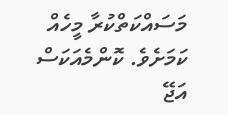މަސައްކަތްކުރާ މީހެއް ކަމަށެވެ. ކޮންމެއަކަސް އަޖޭ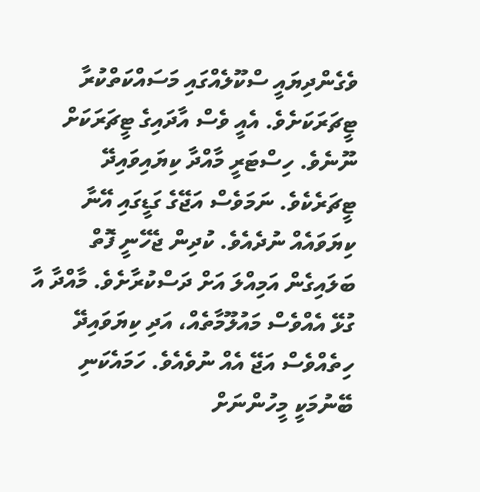ވެގެންދިޔައީ ސްކޫލެއްގައި މަސައްކަތްކުރާ ޓީޗަރަކަށެވެ. އެއީ ވެސް އާދައިގެ ޓީޗަރަކަށް ނޫނެވެ. ހިސްޓަރީ މާއްދާ ކިޔައިވައިދޭ ޓީޗަރެކެވެ. ނަމަވެސް އަޖޭގެ ގަޑީގައި އޭނާ ކިޔަވައެއް ނުދެއެވެ. ކުދިން ޖެހޭނީ ފޮތް ބަލައިގެން އަމިއްލަ އަށް ދަސްކުރާށެވެ. މާއްދާ އާ ގުޅޭ އެއްވެސް މައުލޫމާތެއް، އަދި ކިޔަވައިދޭ ހިތެއްވެސް އަޖޭ އެއް ނުވެއެވެ. ހަމައެކަނި ބޭނުމަކީ މީހުންނަށް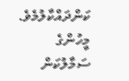ކަންދައްކާލުމެވެ. މީހުންގެ ސަމާލުކަން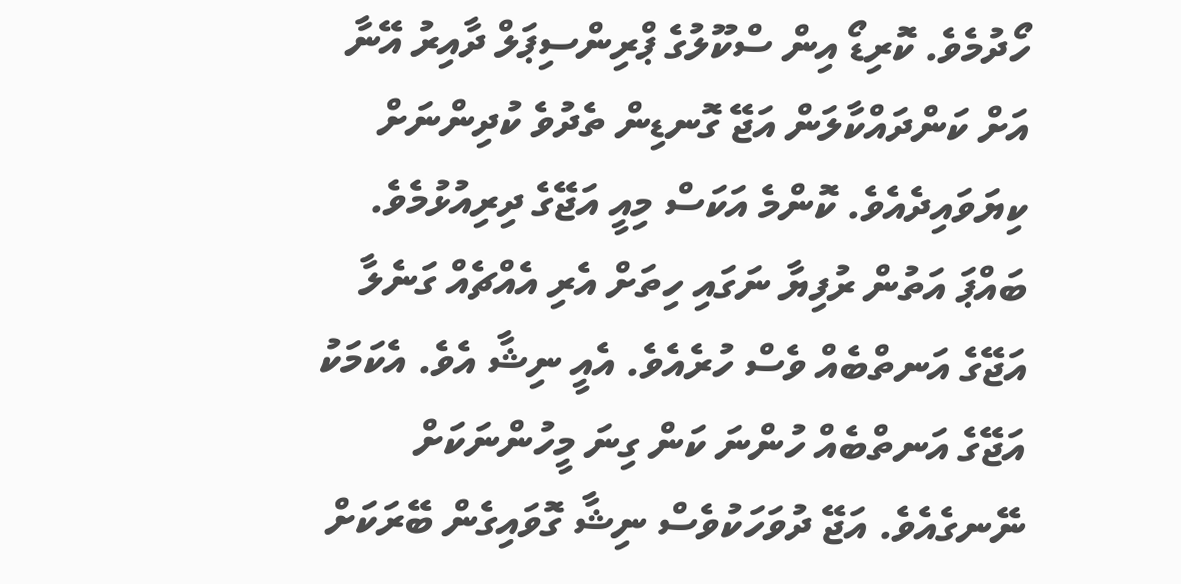ހޯދުމެވެ. ކޮރިޑޯ އިން ސްކޫލުގެ ޕްރިންސިޕަލް ދާއިރު އޭނާ އަށް ކަންދައްކާލަން އަޖޭ ގޮނޑިން ތެދުވެ ކުދިންނަށް ކިޔަވައިދެއެވެ. ކޮންމެ އަކަސް މިއީ އަޖޭގެ ދިރިއުޅުމެވެ. ބައްޕަ އަތުން ރުފިޔާ ނަގައި ހިތަށް އެރި އެއްޗެއް ގަނެލާ އަޖޭގެ އަނތްބެއް ވެސް ހުރެއެވެ. އެއީ ނިޝާ އެވެ. އެކަމަކު އަޖޭގެ އަނތްބެއް ހުންނަ ކަން ގިނަ މީހުންނަކަށް ނޭނގެއެވެ. އަޖޭ ދުވަހަކުވެސް ނިޝާ ގޮވައިގެން ބޭރަކަށް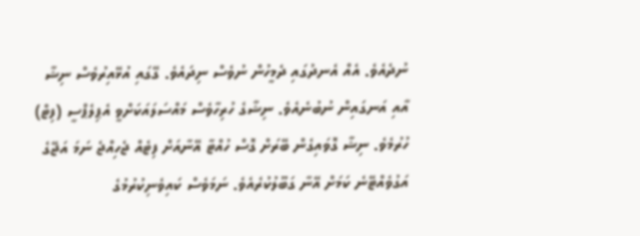ނުދެއެވެ. އެއް އެނދުގައި ދެމީހުން ނުވެސް ނިދައެވެ. ގޭގައި އުޅޭއިރުވެސް ނިޝާ އާއި އަނގައިން ނުބުނެއެވެ. ނިޝާގެ ހުރިހާވެސް މައްސަލައަކަށްވީ އެޕިލެޕްސީ (ފިޓް) ހުރުމެވެ. ނިޝާ ގޮވައިގެން ބޭރަށް ގޮސް ހުއްޓާ އޭނާއަށް ފިޓެއް ޖެހިއްޖެ ނަމަ އަޖޭގެ އަގުވެއްޓޭނެ ކަމަށް އޭނާ ގަބޫލުކުރެއެވެ. ނަމަވެސް ކައިވެނިކުރުމުގެ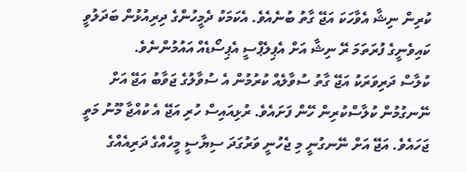ކުރިން ނިޝާ އެވާހަކަ އަޖޭ ގާތު ބުނެއެވެ. އެކަމަކު ދެމީހުންގެ ދިރިއުޅުން ބަދަލުވީ ކައިވެނީގެ ފުރަތަމަ ރޭ ނިޝާ އަށް އެޕިލެޕްސީ އެޕިސޯޑެއް އައުމުންނެވެ.
ކުލާސް ދަރިވަރަކު އަޖޭ ގާތު ސުވާލެއް ކުރުމުން އެ ސުވާލުގެ ޖަވާބު އަޖޭ އަށް ނޭނގުމުން ކުލާސްކުރިން ހޭން ފަށައެވެ. ރުޅިއައިސް ހުރި އަޖޭ އެ ކުއްޖާ މޫނު މަތީ ޖަހައެވެ. އަޖޭ އަށް ނޭނގުނީ މި ޖެހުނީ ވަރުގަދަ ސިޔާސީ މީހެއްގެ ދަރިއެއްގެ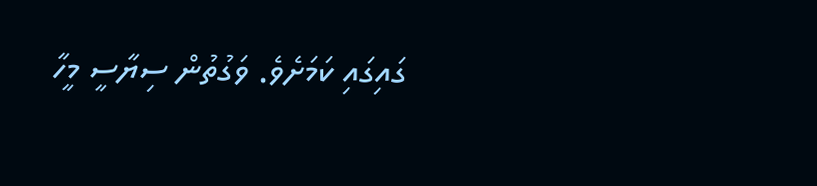ގައިގައި ކަމަށެވެ. ވަގުތުން ސިޔާސީ މީހާ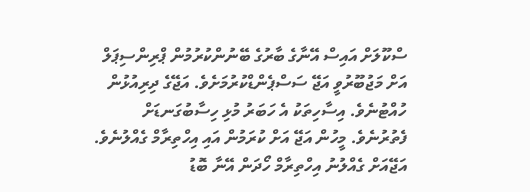ސްކޫލަށް އައިސް އޭނާގެ ބާރުގެ ބޭނުންކުރުމުން ޕްރިންސިޕަލް އަށް މަޖުބޫރުވީ އަޖޭ ސަސްޕެންޑްކުރުމަށެވެ. އަޖޭގެ ދިރިއުޅުން ހުއްޓުނެވެ. އިސާހިތަކު އެ ހަބަރު މުޅި ހިސާބުގަނޑަށް ފެތުރުނެވެ. މީހުން އަޖޭ އަށް ކުރަމުން އައި އިހްތިރާމް ގެއްލުނެވެ. އަޖޭއަށް ގެއްލުނު އިހްތިރާމް ހޯދަން އޭނާ ބޮޑު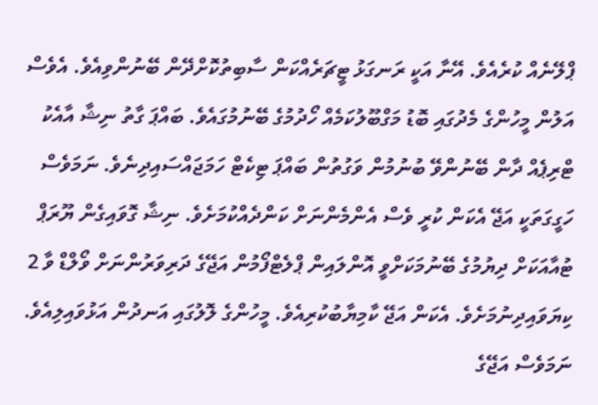ޕްލޭނެއް ކުރެއެވެ. އޭނާ އަކީ ރަނގަޅު ޓީޗަރެއްކަން ސާބިތުކޮށްދޭން ބޭނުންވިއެވެ. އެވެސް އަލުން މީހުންގެ މެދުގައި ބޮޑު މަގްބޫލުކަމެއް ހޯދުމުގެ ބޭނުމުގައެވެ. ބައްޕަ ގާތު ނިޝާ އާއެކު ޓްރިޕެއް ދާން ބޭނުންވޭ ބުނުމުން ވަގުތުން ބައްޕަ ޓިކެޓް ހަމަޖައްސައިދިނެވެ. ނަމަވެސް ހަގީގަތަކީ އަޖޭ އެކަން ކުރީ ވެސް އެންމެންނަށް ކަންދެއްކުމަށެވެ. ނިޝާ ގޮވައިގެން ޔޫރަޕް ޓުއާއަކަށް ދިޔުމުގެ ބޭނުމަކަށްވީ އޮންލައިން ޕްލެޓްފޯމުން އަޖޭގެ ދަރިވަރުންނަށް ވޯލްޑް ވާ 2 ކިޔަވައިދިނުމަށެވެ. އެކަން އަޖޭ ކާމިޔާބުކުރިއެވެ. މީހުންގެ ލޮލުގައި އަނދުން އަޅުވައިލިއެވެ. ނަމަވެސް އަޖޭގެ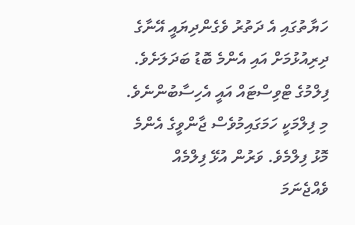ހަޔާތުގައި އެ ދަތުރު ވެގެންދިޔައީ އޭނާގެ ދިރިއުޅުމަށް އައި އެންމެ ބޮޑު ބަދަލަށެވެ. ފިލްމުގެ ޓްވިސްޓައް އައީ އެހިސާބުންނެވެ.
މި ފިލްމަކީ ހަމަގައިމުވެސް ޖާންވީގެ އެންމެ މޮޅު ފިލްމެވެ. ވަރުން އުޅޭ ފިލްމެއް ވެއްޖެނަމަ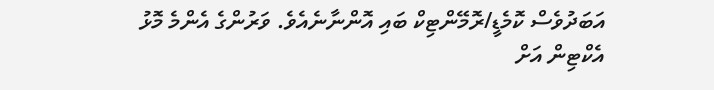އަބަދުވެސް ކޮމެޑީ/ރޮމޭންޓިކް ބައި އޮންނާނެއެވެ. ވަރުންގެ އެންމެ މޮޅު އެކްޓިން އަށް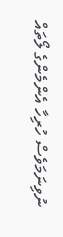ނުވިނަމަވެސް ހުރިހާ އެންމެންގެ ލޯތައް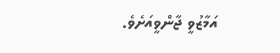އަމާޒުވީ ޖާންވީއަށެވެ.